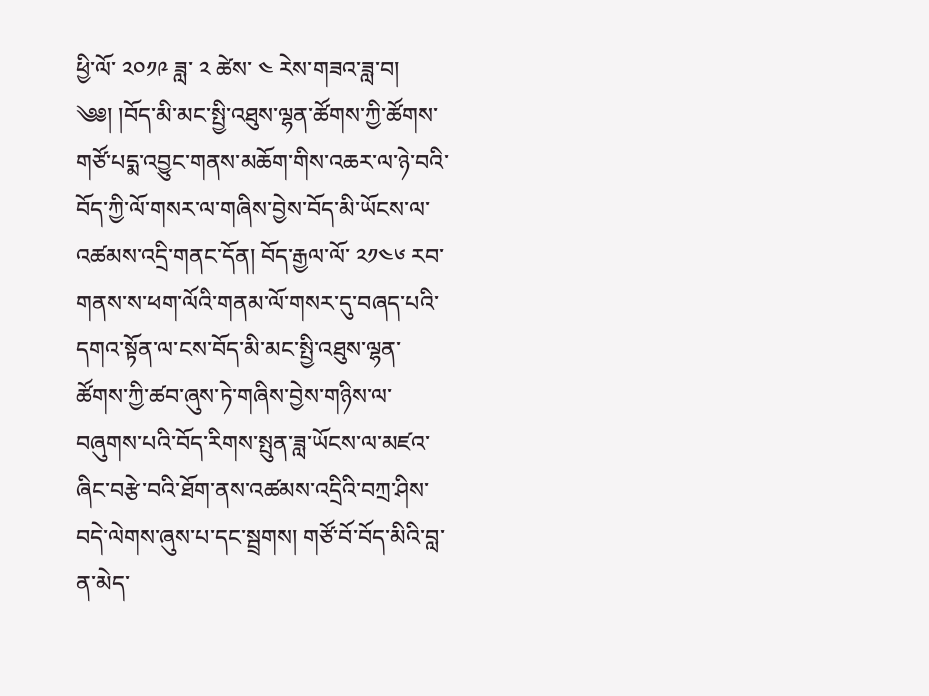ཕྱི་ལོ་ ༢༠༡༩ ཟླ་ ༢ ཚེས་ ༤ རེས་གཟའ་ཟླ་བ།
༄༅། །བོད་མི་མང་སྤྱི་འཐུས་ལྷན་ཚོགས་ཀྱི་ཚོགས་གཙོ་པདྨ་འབྱུང་གནས་མཆོག་གིས་འཆར་ལ་ཉེ་བའི་བོད་ཀྱི་ལོ་གསར་ལ་གཞིས་བྱེས་བོད་མི་ཡོངས་ལ་འཚམས་འདྲི་གནང་དོན། བོད་རྒྱལ་ལོ་ ༢༡༤༦ རབ་གནས་ས་ཕག་ལོའི་གནམ་ལོ་གསར་དུ་བཞད་པའི་དགའ་སྟོན་ལ་ངས་བོད་མི་མང་སྤྱི་འཐུས་ལྷན་ཚོགས་ཀྱི་ཚབ་ཞུས་ཏེ་གཞིས་བྱེས་གཉིས་ལ་བཞུགས་པའི་བོད་རིགས་སྤུན་ཟླ་ཡོངས་ལ་མཛའ་ཞིང་བརྩེ་བའི་ཐོག་ནས་འཚམས་འདྲིའི་བཀྲ་ཤིས་བདེ་ལེགས་ཞུས་པ་དང་སྦྲགས། གཙོ་བོ་བོད་མིའི་བླ་ན་མེད་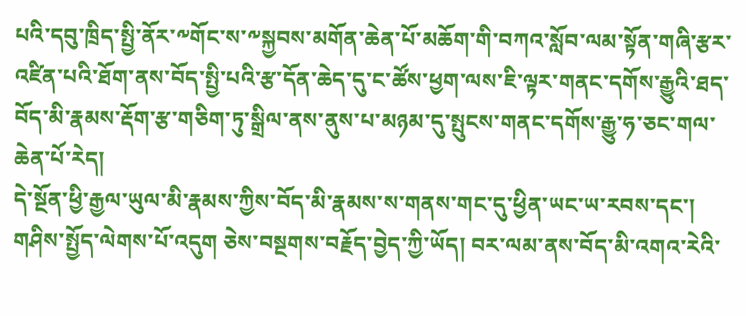པའི་དབུ་ཁྲིད་སྤྱི་ནོར་༸གོང་ས་༸སྐྱབས་མགོན་ཆེན་པོ་མཆོག་གི་བཀའ་སློབ་ལམ་སྟོན་གཞི་རྩར་འཛིན་པའི་ཐོག་ནས་བོད་སྤྱི་པའི་རྩ་དོན་ཆེད་དུ་ང་ཚོས་ཕྱག་ལས་ཇི་ལྟར་གནང་དགོས་རྒྱུའི་ཐད་བོད་མི་རྣམས་རྡོག་རྩ་གཅིག་ཏུ་སྒྲིལ་ནས་ནུས་པ་མཉམ་དུ་སྤུངས་གནང་དགོས་རྒྱུ་ཧ་ཅང་གལ་ཆེན་པོ་རེད།
དེ་སྔོན་ཕྱི་རྒྱལ་ཡུལ་མི་རྣམས་ཀྱིས་བོད་མི་རྣམས་ས་གནས་གང་དུ་ཕྱིན་ཡང་ཡ་རབས་དང་། གཤིས་སྤྱོད་ལེགས་པོ་འདུག ཅེས་བསྔགས་བརྗོད་བྱེད་ཀྱི་ཡོད། བར་ལམ་ནས་བོད་མི་འགའ་རེའི་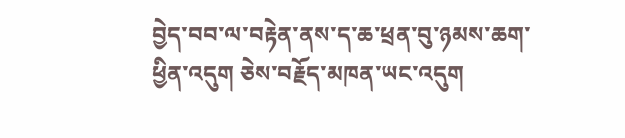བྱེད་བབ་ལ་བརྟེན་ནས་ད་ཆ་ཕྲན་བུ་ཉམས་ཆག་ཕྱིན་འདུག ཅེས་བརྗོད་མཁན་ཡང་འདུག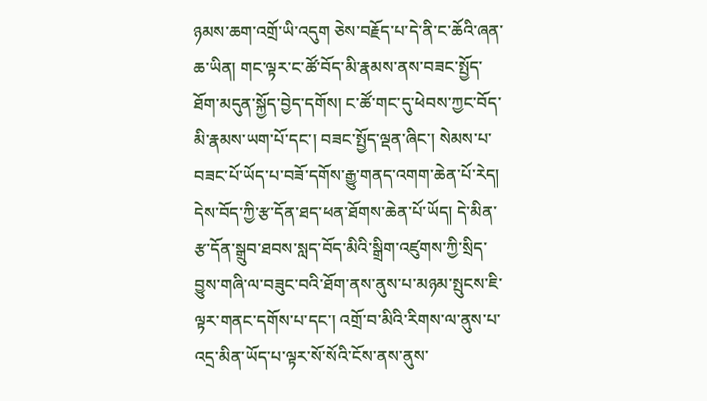ཉམས་ཆག་འགྲོ་ཡི་འདུག ཅེས་བརྗོད་པ་དེ་ནི་ང་ཆོའི་ཞན་ཆ་ཡིན། གང་ལྟར་ང་ཚོ་བོད་མི་རྣམས་ནས་བཟང་སྤྱོད་ཐོག་མདུན་སྐྱོད་བྱེད་དགོས། ང་ཚོ་གང་དུ་ཕེབས་ཀྱང་བོད་མི་རྣམས་ཡག་པོ་དང་། བཟང་སྤྱོད་ལྡན་ཞིང་། སེམས་པ་བཟང་པོ་ཡོད་པ་བཟོ་དགོས་རྒྱུ་གནད་འགག་ཆེན་པོ་རེད།
དེས་བོད་ཀྱི་རྩ་དོན་ཐད་ཕན་ཐོགས་ཆེན་པོ་ཡོད། དེ་མིན་རྩ་དོན་སྒྲུབ་ཐབས་སླད་བོད་མིའི་སྒྲིག་འཛུགས་ཀྱི་སྲིད་བྱུས་གཞི་ལ་བཟུང་བའི་ཐོག་ནས་ནུས་པ་མཉམ་སྤུངས་ཇི་ལྟར་གནང་དགོས་པ་དང་། འགྲོ་བ་མིའི་རིགས་ལ་ནུས་པ་འདྲ་མིན་ཡོད་པ་ལྟར་སོ་སོའི་ངོས་ནས་ནུས་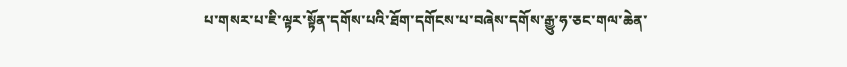པ་གསར་པ་ཇི་ལྟར་སྟོན་དགོས་པའི་ཐོག་དགོངས་པ་བཞེས་དགོས་རྒྱུ་ཧ་ཅང་གལ་ཆེན་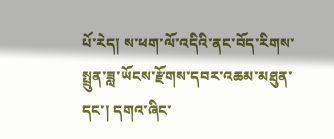པོ་རེད། ས་ཕག་ལོ་འདིའི་ནང་བོད་རིགས་སྤྲུན་ཟླ་ཡོངས་རྫོགས་དབར་འཆམ་མཐུན་དང་། དགའ་ཞིང་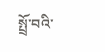སྤྲོ་བའི་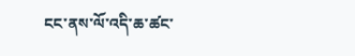ངང་ནས་ལོ་འདི་ཆ་ཚང་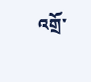འགྲོ་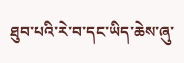ཐུབ་པའི་རེ་བ་དང་ཡིད་ཆེས་ཞུ་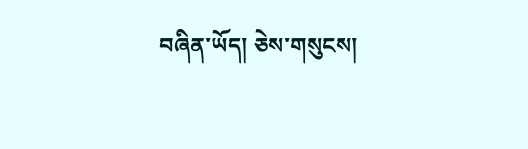བཞིན་ཡོད། ཅེས་གསུངས།